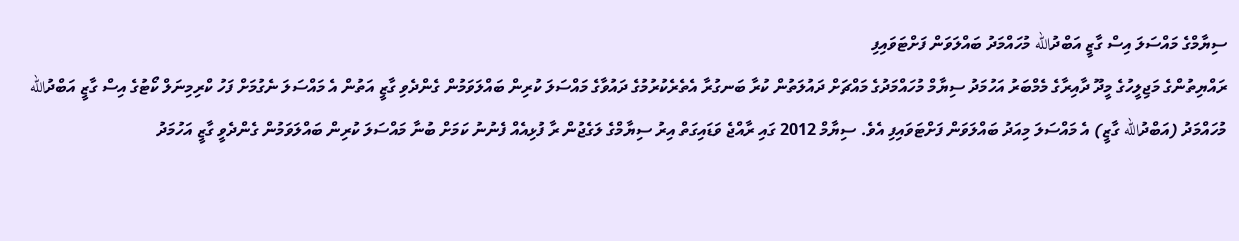ސިޔާމްގެ މައްސަލަ އިސް ގާޒީ އަބްދުالله މުހައްމަދު ބައްލަވަން ފަށްޓަވައިފި
ރައްޔިތުންގެ މަޖިލީހުގެ މީދޫ ދާއިރާގެ މެމްބަރު އަހުމަދު ސިޔާމް މުހައްމަދުގެ މައްޗަށް ދައުލަތުން ކުރާ ބަނގުރާ އެތެރެކުރުމުގެ ދައުވާގެ މައްސަލަ ކުރިން ބައްލަވަމުން ގެންދެވި ގާޒީ އަތުން އެ މައްސަލަ ނެގުމަށް ފަހު ކްރިމިނަލް ކޯޓުގެ އިސް ގާޒީ އަބްދުالله މުހައްމަދު (އަބްދުالله ގާޒީ) އެ މައްސަލަ މިއަދު ބައްލަވަން ފަށްޓަވައިފި އެވެ. ސިޔާމް 2012 ގައި ރާއްޖެ ވަޑައިގަތް އިރު ސިޔާމްގެ ލަގެޖުން ރާ ފުޅިއެއް ފެނުނު ކަމަށް ބުނާ މައްސަލަ ކުރިން ބައްލަވަމުން ގެންދެވީ ގާޒީ އަހުމަދު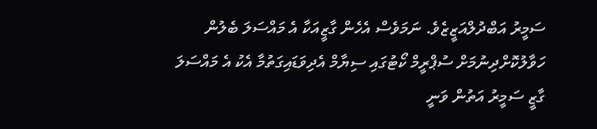ސަމީރު އަބްދުލްއަޒީޒެވެ. ނަމަވެސް އެހެން ގާޒީއަކާ އެ މައްސަލަ ބެލުން ހަވާލުކޮށްދިނުމަށް ސުޕްރީމް ކޯޓުގައި ސިޔާމް އެދިވަޑައިގަތުމާ އެކު އެ މައްސަލަ ގާޒީ ސަމީރު އަތުން ވަނީ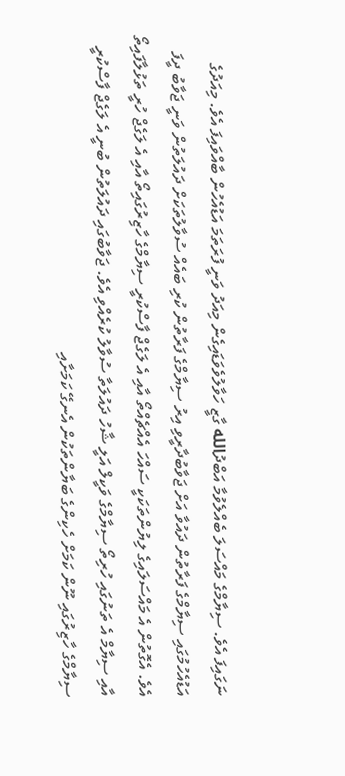ނަގައިފަ އެވެ. ސިޔާމްގެ މައްސަލަ ބެއްލެވުމާ އަބްދުالله ގާޒީ ހަވާލުވެވަޑައިގެން މިއަދު ވަނީ ފުރަތަމަ އަޑުއެހުން ބާއްވައިފަ އެވެ. މިއަދުގެ އަޑުއެހުމުގައި ސިޔާމްގެ ފަރާތުން ދައުވާ އަށް ޖަވާބުދާރީވި އިރު ސިޔާމްގެ ފަރާތުން ކުރި ބައެއް ސުވާލުތަކަށް ދައުލަތުން ވަނީ ޖަވާބު ދީފަ އެވެ. އެގޮތުން އެ މައްސަލައިގެ ލިޔުންތަކަކީ ސައްހަ އެއްޗެއްތޯ އާއި އެ ލަގެޖް ފާސްކުރީ ސިޔާމްގެ ހާޒިރުގައިތޯ އާއި އެ ލަގެޖް ހުރީ ތަޅުލާފައިތޯ އާއި ސިޔާމް އެ ތަނުގައި ހުރިތޯ ސިޔާމްގެ ވަކީލް އަލީ ޝާހު ދައުލަތާ ސުވާލު ކުރެއްވި އެވެ. ޖަވާބުގައި ދައުލަތުން ބުނީ އެ ލަގެޖް ފާސްކުރީ ސިޔާމްގެ ހާޒިރުގައި ނޫން ކަމަށް ހެކިންގެ ބަޔާންތަކުން އެނގޭ ކަމަށާއި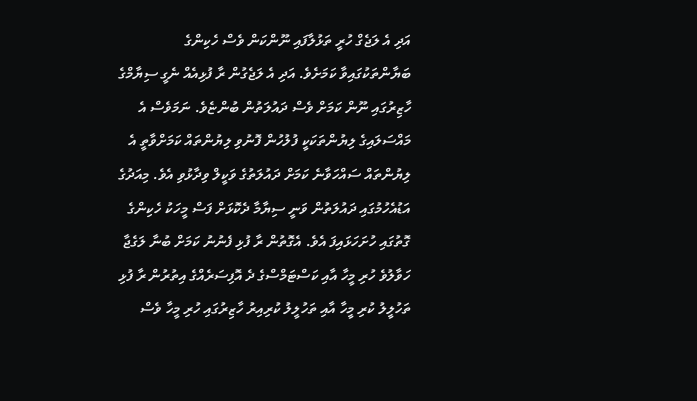އަދި އެ ލަޖެގް ހުރީ ތަޅުލާފައި ނޫންކަން ވެސް ހެކިންގެ ބަޔާންތަކުގައިވާ ކަމަށެވެ. އަދި އެ ލަޖެގުން ރާ ފުޅިއެއް ނެގީ ސިޔާމްގެ ހާޒިރުގައި ނޫން ކަމަށް ވެސް ދައުލަތުން ބުންޏެވެ. ނަމަވެސް އެ މައްސަލައިގެ ލިޔުންތަކަކީ ފުލުހުން ފޮނުވި ލިޔުންތައް ކަމަށްވާތީ އެ ލިޔުންތައް ސައްހަވާނެ ކަމަށް ދައުލަތުގެ ވަކީލް ވިދާޅުވި އެވެ. މިއަދުގެ އަޑުއެހުމުގައި ދައުލަތުން ވަނީ ސިޔާމާ ދެކޮޅަށް ފަސް މީހަކު ހެކިންގެ ގޮތުގައި ހުށަހަޅައިފަ އެވެ. އެގޮތުން ރާ ފުޅި ފެނުނު ކަމަށް ބުނާ ލަގެޖާ ހަވާލުވެ ހުރި މީހާ އާއި ކަސްޓަމްސްގެ ދެ އޮފިސަރެއްގެ އިތުރުން ރާ ފުޅި ތަހުލީލު ކުރި މީހާ އާއި ތަހުލީލު ކުރިއިރު ހާޒިރުގައި ހުރި މީހާ ވެސް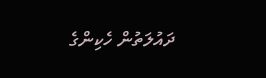ދައުލަތުން ހެކިންގެ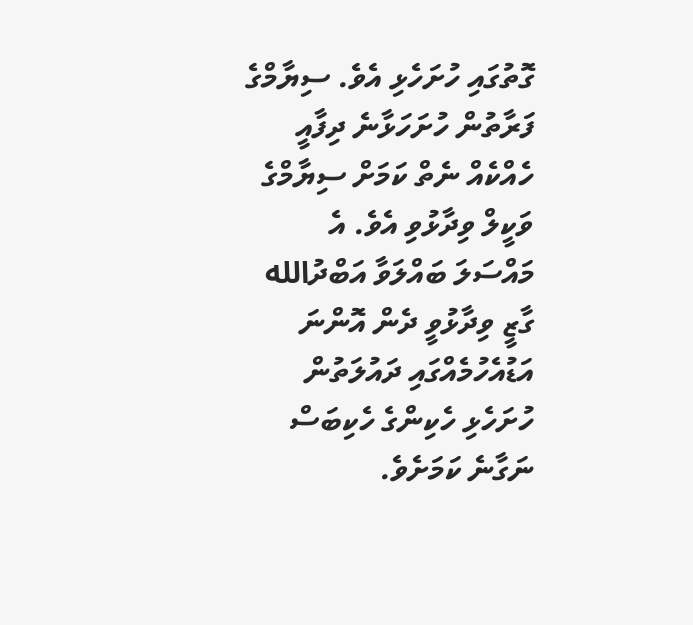ގޮތުގައި ހުށަހެޅި އެވެ. ސިޔާމްގެ ފަރާތުން ހުށަހަޅާނެ ދިފާއީ ހެއްކެއް ނެތް ކަމަށް ސިޔާމްގެ ވަކީލް ވިދާޅުވި އެވެ. އެ މައްސަލަ ބައްލަވާ އަބްދުالله ގާޒީ ވިދާޅުވީ ދެން އޮންނަ އަޑުއެހުމެއްގައި ދައުލަތުން ހުށަހެޅި ހެކިންގެ ހެކިބަސް ނަގާނެ ކަމަށެވެ.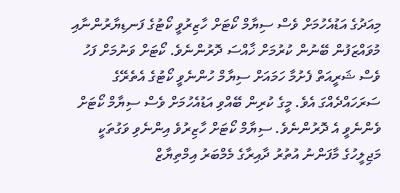މިއަދުގެ އަޑުއެހުމަށް ވެސް ސިޔާމް ކޯޓަށް ހާޒިރުވީ ކޯޓުގެ ފަނޑިޔާރުންނާއި މުވައްޒަފުން ބޭނުން ކުރުމަށް ޚާއްސަ ދޮރުންނެވެ. ކޯޓަށް ވަނުމަށް ފަހު ވެސް ޝަރީއަތް ފެށުމާ ހަމައަށް ސިޔާމް ހުންނެވީ ކޯޓުގެ އެތެރޭގެ ސަރަހައްދެއްގަ އެވެ. މީގެ ކުރިން ބޭއްވި އަޑުއެހުމަށް ވެސް ސިޔާމް ކޯޓަށް ވެންނެވީ އެ ދޮރުންނެވެ. ސިޔާމް ކޯޓަށް ހާޒިރުވެ އިންނެވި ވަގުތަކީ މަޖިލީހުގެ މާފަންނު އުތުރު ދާއިރާގެ މެމްބަރު އިމްތިޔާޒް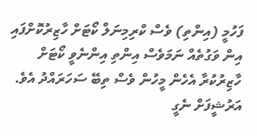ފަހުމީ (އިންތި) ވެސް ކްރިމިނަލް ކޯޓަށް ހާޒިރުކޮށްފައި އިން ވަގުތެއް ނަމަވެސް އިންތި އިންނެވީ ކޯޓަށް ހާޒިރުކުރާ އެހެން މީހުން ވެސް ތިބޭ ސަހަރައްދު އެވެ.
އަރުޝީފަށް ނެގީ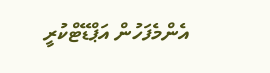އެންމެފަހުން އަޕްޑޭޓްކުރީ